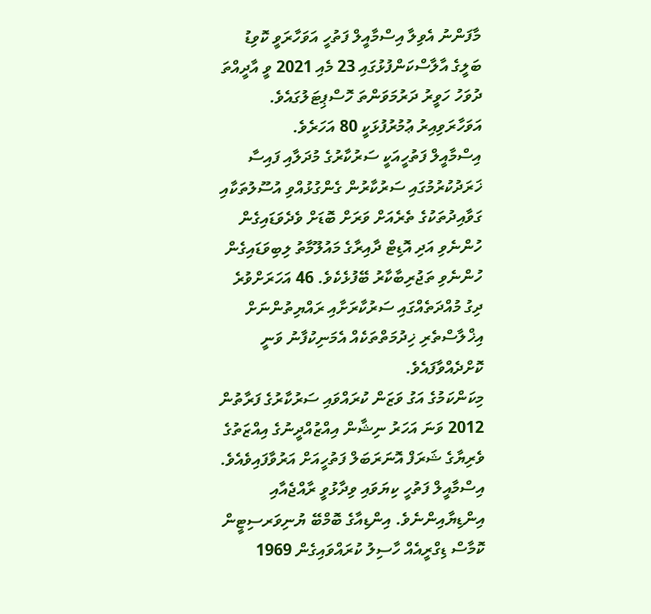މާފަންނު އެވިލާ އިސްމާއީލް ފަތުހީ އަވަހާރަވީ ކޮވިޑު ބަލީގެ އާލާސްކަންފުޅުގައި 23 މެއި 2021 ވީ އާދީއްތަ ދުވަހު ހަވީރު ދަރުމަވަންތަ ހޮސްޕިޓަލުގައެވެ. އަވަހާރަވިއިރު ޢުމުރުފުޅަކީ 80 އަހަރެވެ.
އިސްމާއީލް ފަތުހީއަކީ ސަރުކާރުގެ މުދަލާއި ފައިސާ ޚަރަދުކުރުމުގައި ސަރުކާރުން ގެންގުޅުއްވި އުސޫލުތަކާއި ގަވާއިދުތަކުގެ ތެރެއަށް ވަރަށް ބޮޑަށް ވެދެވަޑައިގެން ހުންނެވި އަދި އޮޑިޓް ދާއިރާގެ މައުލޫމާތު ލިބިވަޑައިގެން ހުންނެވި ތަޖުރިބާކާރު ބޭފުޅެކެވެ. 46 އަހަރަށްވުރެ ދިގު މުއްދަތެއްގައި ސަރުކާރަށާއި ރައްޔިތުންނަށް އިޚްލާސްތެރި ޚިދުމަތްތަކެއް އެމަނިކުފާނު ވަނީ ކޮށްދެއްވާފައެވެ.
މިކަންކަމުގެ އަގު ވަޒަން ކުރައްވައި ސަރުކާރުގެ ފަރާތުން 2012 ވަނަ އަހަރު ނިޝާން އިއްޒުއްދީނުގެ އިއްޒަތުގެ ވެރިޔާގެ ޝަރަފް އޮނަރަބަލް ފަތުހީއަށް އަރުވާފައިވެއެވެ.
އިސްމާއީލް ފަތުހީ ކިޔަވައި ވިދާޅުވީ ރާއްޖެއާއި އިންޑިޔާއިންނެވެ. އިންޑިއާގެ ބޮމްބޭ ޔުނިވަރސިޓީން ކޮމާސް ޑިގްރީއެއް ހާސިލު ކުރައްވައިގެން 1969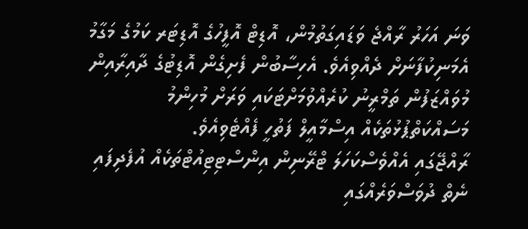ވަނަ އަހަރު ރާއްޖެ ވަޑައިގަތުމުން، އޮޑިޓް އޮފީހުގެ އޮޑިޓަރ ކަމުގެ މަގާމު އެމަނިކުފާނަށް ދެއްވިއެވެ. އެހިސާބުން ފެށިގެން އޮޑިޓުގެ ދާއިރާއިން މުވައްޒަފުން ތަމްރީނު ކުރެއްވުމަށްޓަކައި ވަރަށް މުހިންމު މަސައްކަތްޕުޅުތަކެއް އިސްމާއީލް ފަތުހީ ފެއްޓެވިއެވެ.
ރާއްޖޭގައި އެއްވެސްކަހަލަ ޓްރޭނިން އިންސްޓިޓިއުޓްތަކެއް އުފެދިފައި ނެތް ދުވަސްވަރެއްގައި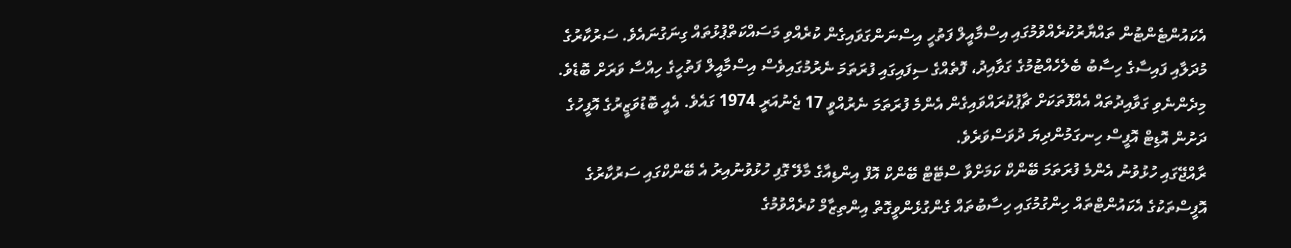އެކައުންޓެންޓުން ތައްޔާރުކުރެއްވުމުގައި އިސްމާއީލް ފަތުހީ އިސްނަންގަވައިގެން ކުރެއްވި މަސައްކަތްޕުޅުތައް ގިނަގުނައެވެ. ސަރުކާރުގެ މުދަލާއި ފައިސާގެ ހިސާބު ބެލެހެއްޓުމުގެ ގަވާއިދު، ފޮތެއްގެ ސިފައިގައި ފުރަތަމަ ނެރުމުގައިވެސް އިސްމާއީލް ފަތުހީގެ ހިއްސާ ވަރަށް ބޮޑެވެ. މިދެންނެވި ގަވާއިދުތައް އެއްފޮތަކަށް ޗާޕުކުރައްވައިގެން އެންމެ ފުރަތަމަ ނެރުއްވީ 17 ޖެނުއަރީ 1974 ގައެވެ. އެއީ ބޮޑުވަޒީރުގެ އޮފީހުގެ ދަށުން އޮޑިޓް އޮފީސް ހިނގަމުންދިޔަ ދުވަސްވަރެވެ.
ރާއްޖޭގައި ހުޅުވުނު އެންމެ ފުރަތަމަ ބޭންކް ކަމަށްވާ ސްޓޭޓް ބޭންކް އޮފް އިންޑިއާގެ މާލޭ ގޮފި ހުޅުވުނުއިރު އެ ބޭންކްގައި ސަރުކާރުގެ އޮފީސްތަކުގެ އެކައުންޓްތައް ހިންގުމުގައި ހިސާބުތައް ގެންގުޅެންވީގޮތް އިންތިޒާމް ކުރެއްވުމުގެ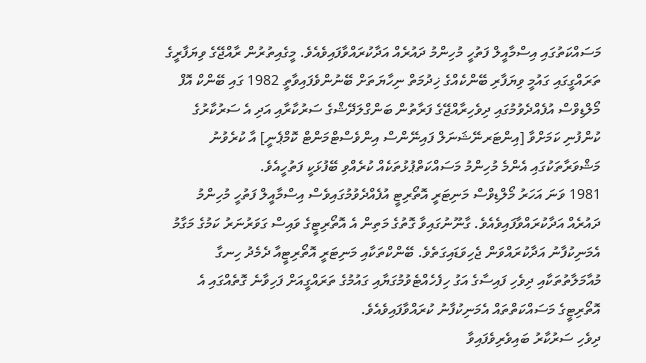މަސައްކަތުގައި އިސްމާއީލް ފަތުހީ މުހިންމު ދައުރެއް އަދާކުރައްވާފައިވެއެވެ. މީގެއިތުރުން ރާއްޖޭގެ ވިޔަފާރީގެ ތަރައްގީގައި ގައުމީ ވިޔަފާރި ބޭންކެއްގެ ޚިދުމަތް ނިހާޔަތަށް ބޭނުންވެފައިވާތީ 1982 ގައި ބޭންކް އޮފް މޯލްޑިވްސް އުފެއްދެވުމުގައި ދިވެހިރާއްޖޭގެ ފަރާތުން ބަންގްލަދޭޝްގެ ސަރުކާރާއި އަދި އެ ސަރުކާރުގެ ކުންފުނި ކަމަށްވާ [އިންޓަރނޭޝަނަލް ފައިނޭންސް އިންވެސްޓްމަންޓް ކޮމްޕެނީ] އާ ކުރެވުނު މަޝްވަރާތަކުގައި އެންމެ މުހިންމު މަސައްކަތްޕުޅުތަކެއް ކުރެއްވި ބޭފުޅަކީ ފަތުހީއެވެ.
1981 ވަނަ އަހަރު މޯލްޑިވްސް މަނިޓަރީ އޮތޯރިޓީ އުފެއްދެވުމުގައިވެސް އިސްމާއީލް ފަތުހީ މުހިންމު ދައުރެއް އަދާކުރައްވާފައިވެއެވެ. ގާނޫނުގައިވާ ގޮތުގެ މަތިން އެ އޮތޯރިޓީގެ ވައިސް ގަވަރުނަރު ކަމުގެ މަގާމު އެމަނިކުފާނު އަދާކުރައްވަން ޖެހިވަޑައިގަތެވެ. ބޭންކްތަކާއި މަނިޓަރީ އޮތޯރިޓީއާ ދެމެދު ހިނގާ މުއާމަލާތުތަކާއި ދިވެހި ފައިސާގެ އަގު ހިފެހެއްޓެވުމުގަޔާއި ގައުމުގެ ތަރައްގީއަށް ފަހިވާނެ ގޮތެއްގައި އެ އޮތޯރިޓީގެ މަސައްކަތްތައް އެމަނިކުފާނު ކުރައްވާފައިވެއެވެ.
ދިވެހި ސަރުކާރު ބައިވެރިވެފައިވާ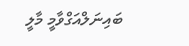ބައިނަލްއަގްވާމީ މާލީ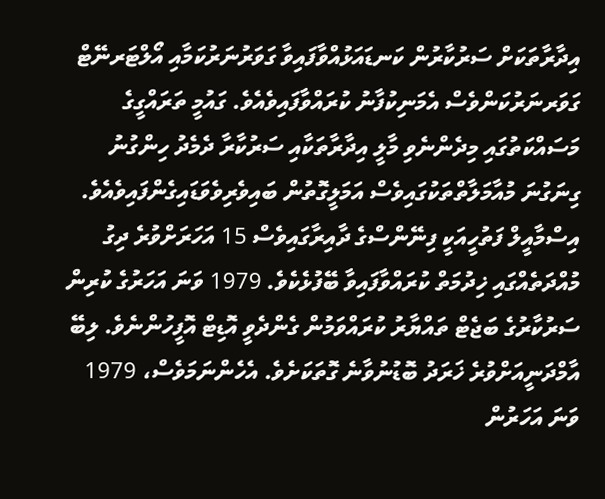އިދާރާތަކަށް ސަރުކާރުން ކަނޑައަޅުއްވާފައިވާ ގަވަރުނަރުކަމާއި އޯލްޓަރނޭޓް ގަވަރނަރުކަންވެސް އެމަނިކުފާނު ކުރައްވާފައިވެއެވެ. ގައުމީ ތަރައްގީގެ މަސައްކަތުގައި މިދެންނެވި މާލީ އިދާރާތަކާއި ސަރުކާރާ ދެމެދު ހިންގުނު ގިނަގުނަ މުއާމަލާތްތަކުގައިވެސް އަމަލީގޮތުން ބައިވެރިވެވަޑައިގެންފައިވެއެވެ.
އިސްމާއީލް ފަތުހީއަކީ ފިނޭންސްގެ ދާއިރާގައިވެސް 15 އަހަރަށްވުރެ ދިގު މުއްދަތެއްގައި ޚިދުމަތް ކުރައްވާފައިވާ ބޭފުޅެކެވެ. 1979 ވަނަ އަހަރުގެ ކުރިން ސަރުކާރުގެ ބަޖެޓް ތައްޔާރު ކުރައްވަމުން ގެންދެވީ އޮޑިޓް އޮފީހުންނެވެ. ލިބޭ އާމްދަނީއަށްވުރެ ޚަރަދު ބޮޑުނުވާނެ ގޮތަކަށެވެ. އެހެންނަމަވެސް، 1979 ވަނަ އަހަރުން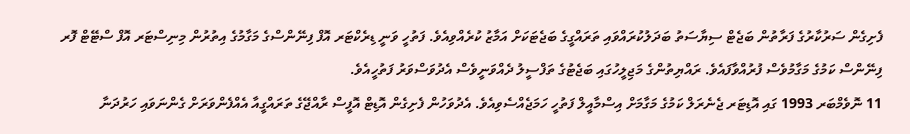ފެށިގެން ސަރުކާރުގެ ފަރާތުން ބަޖެޓް ސިޔާސަތު ބަދަލުކުރައްވައި ތަރައްގީގެ ބަޖެޓަކަށް އަމާޒު ކުރެއްވިއެވެ. ފަތުހީ ވަނީ ޑިރެކްޓަރ އޮފް ފިނޭންސްގެ މަގާމުގެ އިތުރުން މިނިސްޓަރ އޮފް ސްޓޭޓް ފޮރ ފިނޭންސް ކަމުގެ މަގާމުވެސް ފުރުއްވާފައެވެ. ރައްޔިތުންގެ މަޖިލީހުގައި ބަޖެޓުގެ ތަފްސީލު ދެއްވަނީވެސް އެދުވަސްވަރު ފަތުހީއެވެ.
11 ނޮވެމްބަރ 1993 ގައި އޮޑިޓަރ ޖެނެރަލް ކަމުގެ މަގާމަށް އިސްމާއީލް ފަތުހީ ހަމަޖެއްސެވިއެވެ. އެދުވަހުން ފެށިގެން އޮޑިޓް އޮފީސް ރާއްޖޭގެ ތަރައްގީއާ އެއްފެންވަރަށް ގެންނަވައި ހަރުދަނާ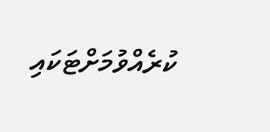ކުރެއްވުމަށްޓަކައި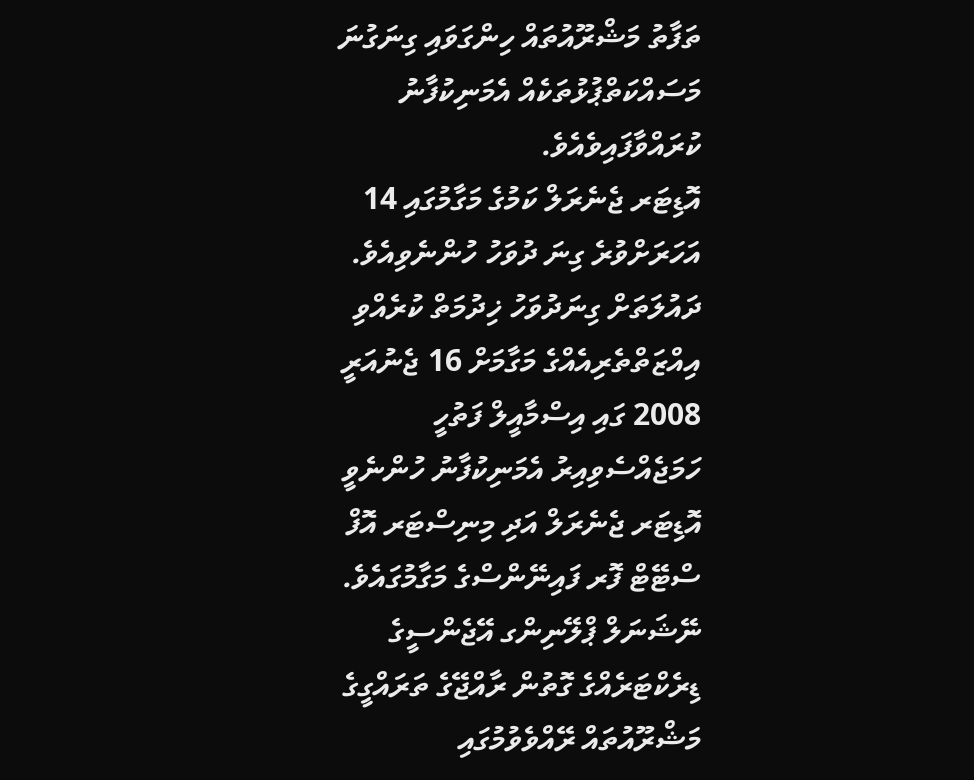ތަފާތު މަޝްރޫއުތައް ހިންގަވައި ގިނަގުނަ މަސައްކަތްޕުޅުތަކެއް އެމަނިކުފާނު ކުރައްވާފައިވެއެވެ.
އޮޑިޓަރ ޖެނެރަލް ކަމުގެ މަގާމުގައި 14 އަހަރަށްވުރެ ގިނަ ދުވަހު ހުންނެވިއެވެ. ދައުލަތަށް ގިނަދުވަހު ޚިދުމަތް ކުރެއްވި އިއްޒަތްތެރިއެއްގެ މަގާމަށް 16 ޖެނުއަރީ 2008 ގައި އިސްމާއީލް ފަތުހީ ހަމަޖެއްސެވިއިރު އެމަނިކުފާނު ހުންނެވީ އޮޑިޓަރ ޖެނެރަލް އަދި މިނިސްޓަރ އޮފް ސްޓޭޓް ފޮރ ފައިނޭންސްގެ މަގާމުގައެވެ.
ނޭޝަނަލް ޕްލޭނިންގ އޭޖެންސީގެ ޑިރެކްޓަރެއްގެ ގޮތުން ރާއްޖޭގެ ތަރައްގީގެ މަޝްރޫއުތައް ރޭއްވެވުމުގައި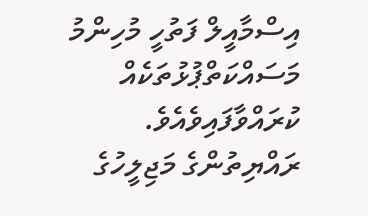އިސްމާއީލް ފަތުހީ މުހިންމު މަސައްކަތްޕުޅުތަކެއް ކުރައްވާފައިވެއެވެ. ރައްޔިތުންގެ މަޖިލީހުގެ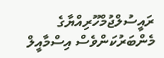ރައީސުލްޖުމްހޫރިއްޔާގެ މެންބަރުކަންވެސް އިސްމާއީލް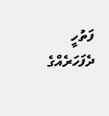ފަތުހީ ދެފަހަރެއްގެ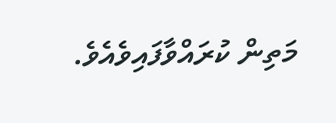މަތިން ކުރައްވާފައިވެއެވެ.